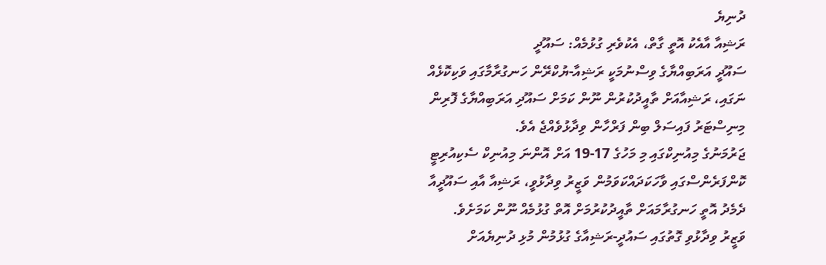ދުނިޔެ
ރަޝިއާ އާއެކު އޮތީ ގާތް، އެކުވެރި ގުޅުމެއް: ސައޫދީ
ސައޫދީ އަރަބިއްޔާގެ ވިސްނުމަކީ ރަޝިއާ-ޔުކްރޭން ހަނގުރާމާގައި ވަކިކޮޅެއް ނަގައި، ރަޝިއާއަށް ތާއީދުކުރުން ނޫން ކަމަށް ސައޫދި އަރަބިއްޔާގެ ފޮރިން މިނިސްޓަރު ފައިސަލް ބިން ފަރްހާން ވިދާޅުވެއްޖެ އެވެ.
ޖަރުމަނުގެ މިއުނިކްގައި މި މަހުގެ 17-19 އަށް އޮންނަ މިއުނިކް ސެކިއުރިޓީ ކޮންފަރެންސްގައި ވާހަކަދައްކަވަމުން ވަޒީރު ވިދާޅުވީ، ރަޝިއާ އާއި ސައޫދީއާ ދެމެދު އޮތީ ހަނގުރާމައަށް ތާއީދުކުރުމަށް އޮތް ގުޅުމެއް ނޫން ކަމަށެވެ.
ވަޒީރު ވިދާޅުވި ގޮތުގައި ސައުދީ-ރަޝިއާގެ ގުޅުމުން މުޅި ދުނިޔެއަށް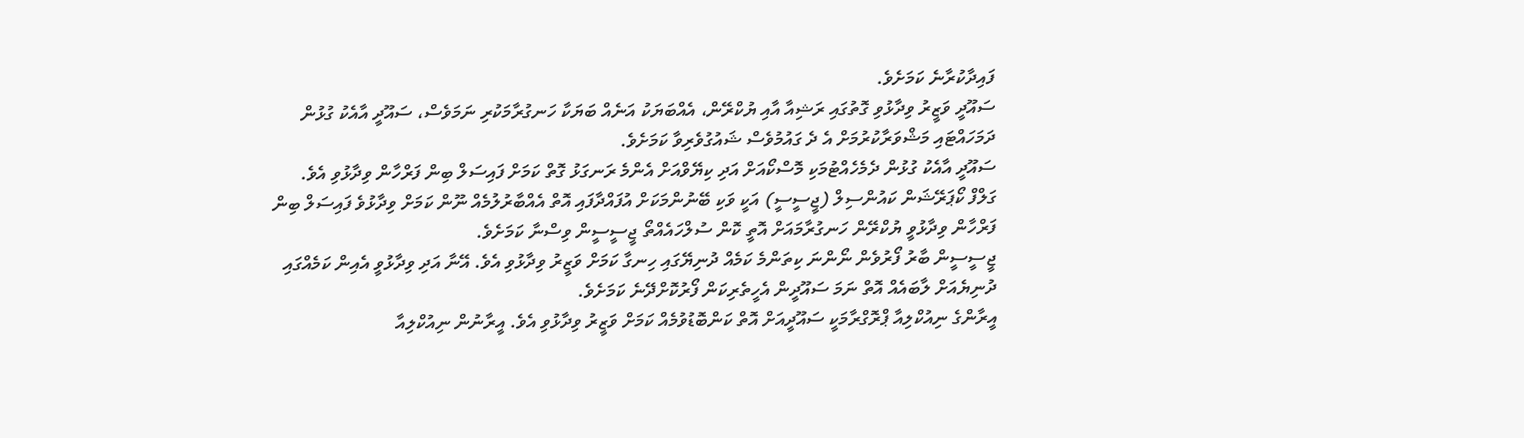ފައިދާކުރާނެ ކަމަށެވެ.
ސައޫދީ ވަޒީރު ވިދާޅުވި ގޮތުގައި ރަޝިއާ އާއި ޔުކްރޭން، އެއްބަޔަކު އަނެއް ބަޔަކާ ހަނގުރާމަކުރި ނަމަވެސް، ސައޫދީ އާއެކު ގުޅުން ދަމަހައްޓައި މަޝްވަރާކުރުމަށް އެ ދެ ގައުމުވެސް ޝައުގުވެރިވާ ކަމަށެވެ.
ސައޫދީ އާއެކު ގުޅުން ދެމެހެއްޓުމަކި މޮސްކޯއަށް އަދި ކިޔޭވްއަށް އެންމެ ރަނގަޅު ގޮތް ކަމަށް ފައިސަލް ބިން ފަރްހާން ވިދާޅުވި އެވެ.
ގަލްފް ކޯޕަރޭޝަން ކައުންސިލް (ޖީސީސީ) އަކީ ވަކި ބޭނުންމަކަށް އުފައްދާފައި އޮތް އެއްބާރުލުމެއް ނޫން ކަމަށް ވިދާޅުވެ ފައިސަލް ބިން ފަރްހާން ވިދާޅުވީ ޔުކްރޭން ހަނގުރާމައަށް އޮތީ ކޮން ސުލްހައެއްތޯ ޖީސީސީން ވިސްނާ ކަމަށެވެ.
ޖީސީސީން ބާރު ފޯރުވެން ނޯންނަ ކިތަންމެ ކަމެއް ދުނިޔޭގައި ހިނގާ ކަމަށް ވަޒީރު ވިދާޅުވި އެވެ. އޭނާ އަދި ވިދާޅުވީ އެއިން ކަމެއްގައި ދުނިޔެއަށް ލާބައެއް އޮތް ނަމަ ސައޫދީން އެހީތެރިކަން ފޯރުކޮށްދޭނެ ކަމަށެވެ.
އީރާންގެ ނިއުކްލިއާ ޕްރޮގްރާމަކީ ސައޫދީއަށް އޮތް ކަންބޮޑުވުމެއް ކަމަށް ވަޒީރު ވިދާޅުވި އެވެ. އީރާނުން ނިއުކްލިއާ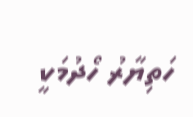ހަތިޔާރު ހޯދުމަކީ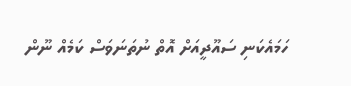ހަމައެކަނި ސައޫދީއަށް އޮތް ނުތަނަވަސް ކަމެއް ނޫން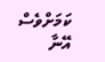ކަމަށްވެސް އޭނާ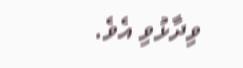ވިދާޅުވި އެވެ.